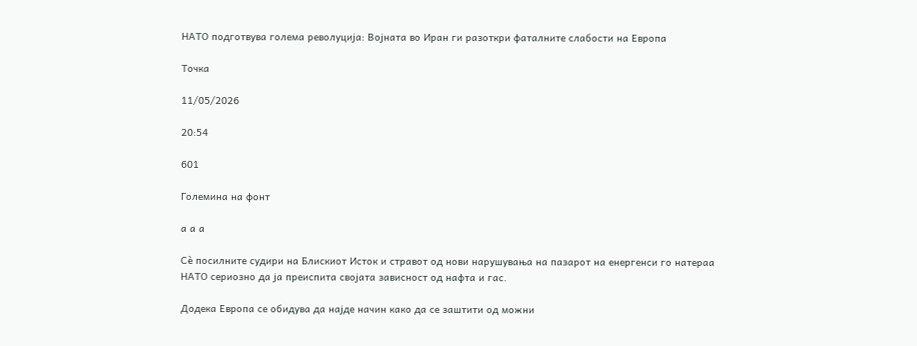НАТО подготвува голема револуција: Војната во Иран ги разоткри фаталните слабости на Европа

Точка

11/05/2026

20:54

601

Големина на фонт

а а а

Сè посилните судири на Блискиот Исток и стравот од нови нарушувања на пазарот на енергенси го натераа НАТО сериозно да ја преиспита својата зависност од нафта и гас.

Додека Европа се обидува да најде начин како да се заштити од можни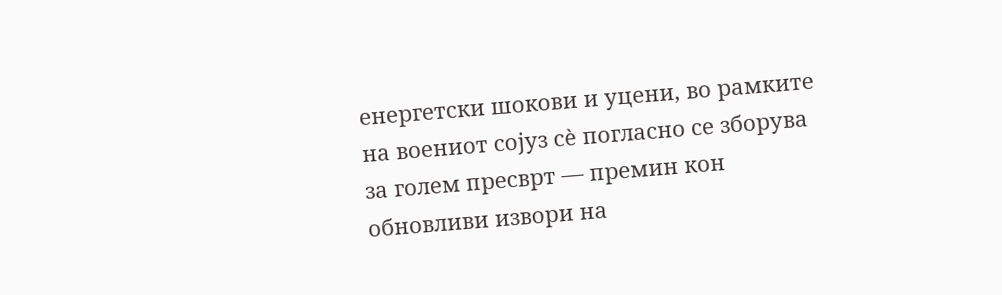енергетски шокови и уцени, во рамките на воениот сојуз сè погласно се зборува за голем пресврт — премин кон обновливи извори на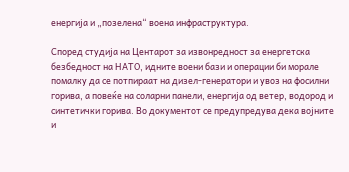енергија и „позелена“ воена инфраструктура.

Според студија на Центарот за извонредност за енергетска безбедност на НАТО, идните воени бази и операции би морале помалку да се потпираат на дизел-генератори и увоз на фосилни горива, а повеќе на соларни панели, енергија од ветер, водород и синтетички горива. Во документот се предупредува дека војните и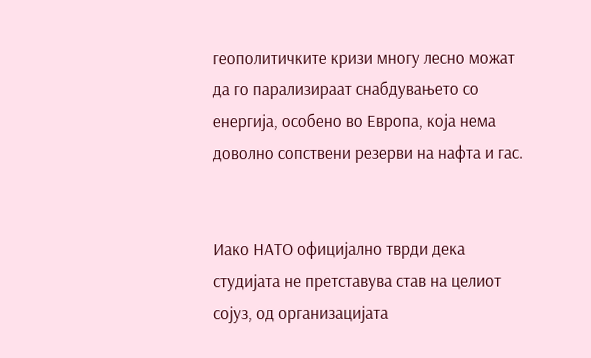геополитичките кризи многу лесно можат да го парализираат снабдувањето со енергија, особено во Европа, која нема доволно сопствени резерви на нафта и гас.


Иако НАТО официјално тврди дека студијата не претставува став на целиот сојуз, од организацијата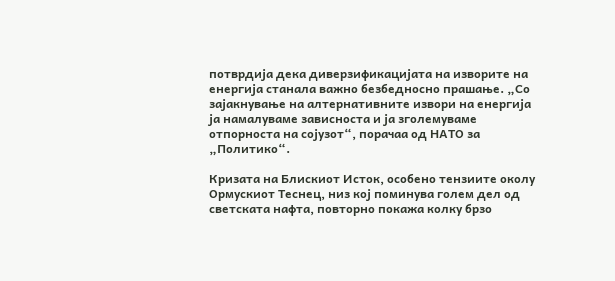потврдија дека диверзификацијата на изворите на енергија станала важно безбедносно прашање. „Со зајакнување на алтернативните извори на енергија ја намалуваме зависноста и ја зголемуваме отпорноста на сојузот“, порачаа од НАТО за „Политико“.

Кризата на Блискиот Исток, особено тензиите околу Ормускиот Теснец, низ кој поминува голем дел од светската нафта, повторно покажа колку брзо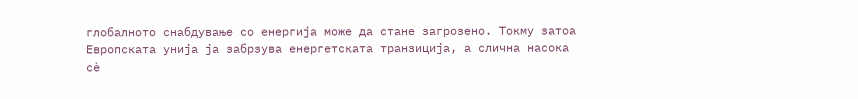глобалното снабдување со енергија може да стане загрозено. Токму затоа Европската унија ја забрзува енергетската транзиција, а слична насока сè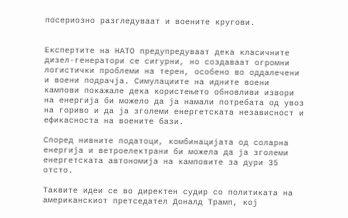посериозно разгледуваат и воените кругови.


Експертите на НАТО предупредуваат дека класичните дизел-генератори се сигурни, но создаваат огромни логистички проблеми на терен, особено во оддалечени и воени подрачја. Симулациите на идните воени кампови покажале дека користењето обновливи извори на енергија би можело да ја намали потребата од увоз на гориво и да ја зголеми енергетската независност и ефикасноста на воените бази.

Според нивните податоци, комбинацијата од соларна енергија и ветроелектрани би можела да ја зголеми енергетската автономија на камповите за дури 35 отсто.

Таквите идеи се во директен судир со политиката на американскиот претседател Доналд Трамп, кој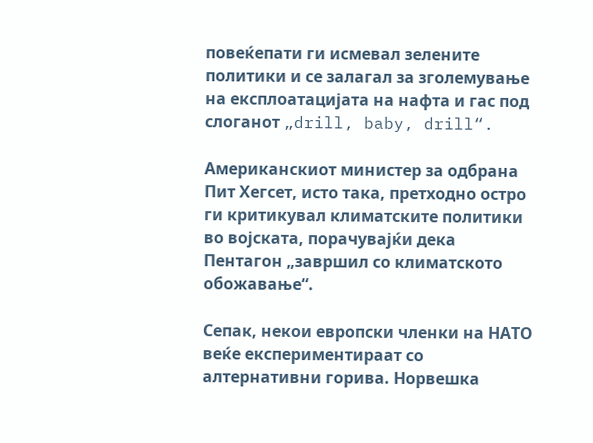повеќепати ги исмевал зелените политики и се залагал за зголемување на експлоатацијата на нафта и гас под слоганот „drill, baby, drill“.

Американскиот министер за одбрана Пит Хегсет, исто така, претходно остро ги критикувал климатските политики во војската, порачувајќи дека Пентагон „завршил со климатското обожавање“.

Сепак, некои европски членки на НАТО веќе експериментираат со алтернативни горива. Норвешка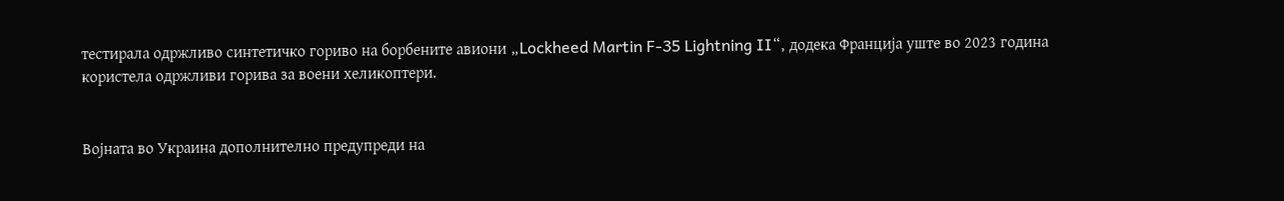тестирала одржливо синтетичко гориво на борбените авиони „Lockheed Martin F-35 Lightning II“, додека Франција уште во 2023 година користела одржливи горива за воени хеликоптери.


Војната во Украина дополнително предупреди на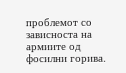проблемот со зависноста на армиите од фосилни горива.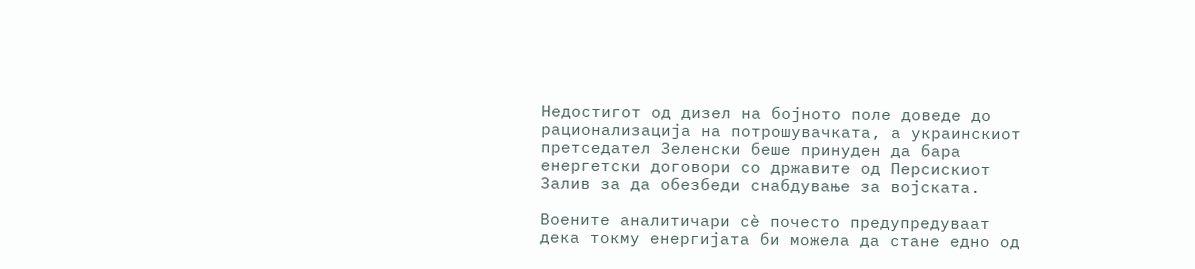Недостигот од дизел на бојното поле доведе до рационализација на потрошувачката, а украинскиот претседател Зеленски беше принуден да бара енергетски договори со државите од Персискиот Залив за да обезбеди снабдување за војската.

Воените аналитичари сè почесто предупредуваат дека токму енергијата би можела да стане едно од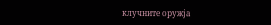клучните оружја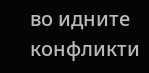во идните конфликти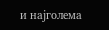и најголема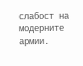слабост на модерните армии.